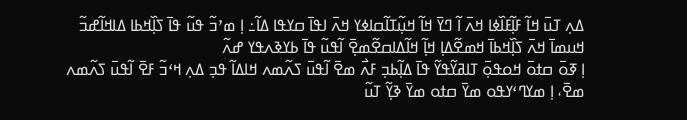ߡߍ߲ ߠߎ߫ ߞߊ߬ ߓߊ߲߬ߓߊ߰ߦߊ ߞߍ߫ ߊ߬ ߣߌ߫ ߞߊ߬ ߞߎ߲߬ߠߊ߬ߛߊߦߌ ߞߍ߫ ߊߟߊ߫ ߛߌߟߊ ߡߊ߬߸ ߊ߲ ߘߴߏ߬ ߟߎ߬ ߟߊ߫ ߖߊ߲߰ߞߕߊ ߡߊߞߊ߬ߝߏ߬ ߞߎߘߊ߫ ߞߍ߫ ߖߊ߲߰ߞߕߊ߫ ߞߘߐ߬ߡߊ߲ ߞߊ߲߬ ߞߊ߬ߡߊߛߐ߬ߘߐ߲߫ ߊ߬ߟߎ߬ ߟߊ߫ ߕߌߢߍߟߌ ߝߍ߬
ߊ߲ ߧߋ߫ ߛߙߋ߫ ߞߋߟߋ߲߫ ߠߊߥߌ߬ߟߌ߬ ߟߊ߫ ߡߊ߲߬ߕߏ߲ ߓߍ߯ ߘߐ߫ ߊ߬ߟߎ߫ ߖߍ߬ߘߍ ߞߊߡߊ߬ ߟߏ߲ ߡߍ߲ ߞߵߏ߬ ߓߐ߫ ߊ߬ߟߎ߫ ߖߍ߬ߘߍ ߘߐ߫، ߊ߲ ߘߌߣߵߌߟߋ ߘߌ߫ ߛߙߋ ߘߌ߫ ߢߌ߲߬ ߠߎ߬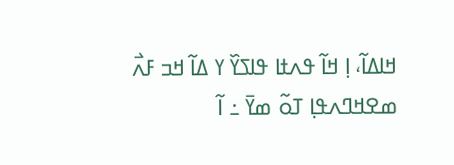ߞߊߡߊ߬، ߊ߲ ߞߊ߬ ߟߍߙߊ ߟߊߖߌ߰ ߌ ߡߊ߬ ߞߏ ߓߍ߯ ߘߐߞߣߍߟߊ߲ ߠߋ߬ ߘߌ߫ ߸ ߊ߬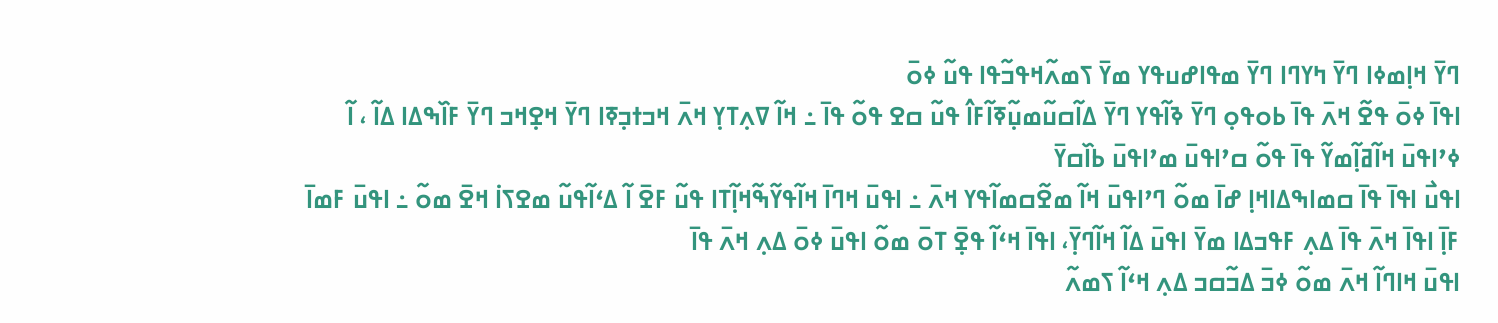ߣߌ߫ ߞߊ߲ߘߦߊ ߣߌ߫ ߤߌߣߊ ߣߌ߫ ߘߟߊߝߎߟߌ ߘߌ߫ ߖߘߍ߬ߞߟߏ߬ߟߊ ߟߎ߬ ߦߋ߫
ߊߟߊ߫ ߦߋ߫ ߟߐ߬ ߞߍ߫ ߟߊ߫ ߕߋߟߋ߲ ߣߌ߫ ߢߊ߬ߟߌ ߣߌ߫ ߡߊ߬ߛߎ߬ߘߎ߲߬ߧߊ߬ߓߊ߮ ߟߎ߬ ߛߐ ߟߋ߬ ߟߊ߫ ߸ ߞߊ߬ ߜߍ߲ߠߌ߲ ߞߍ߫ ߞߏߙߏ߲ߧߊ ߣߌ߫ ߞߐ߲ߞߏ ߣߌ߫ ߓߊ߰ߒߡߊ ߡߊ߬ ، ߊ߬ ߦߴߊߟߎ߫ ߞߊ߬ߥߊ߲߬ߘߌ߬ ߟߊ߫ ߟߋ߬ ߛߴߊߟߎ߫ ߘߴߊߟߎ߫ ߕߊ߰ߛߌ߫
ߊߟߎ߯ ߊߟߊ߫ ߟߊ߫ ߛߘߊߒߡߊߞߊ߲ ߝߊ߫ ߘߋ߬ ߣߴߊߟߎ߫ ߞߊ߬ ߘߐ߬ߛߘߊ߬ߟߌ ߞߍ߫ ߸ ߊߟߎ߫ ߞߣߊ߫ ߞߊ߬ߟߌ߬ߒ߬ߞߊ߲߬ߠߊ ߟߎ߬ ߓߐ߫ ߊ߬ ߡߵߊ߬ߟߎ߬ ߘߐߖߊ߭ ߞߐ߫ ߘߋ߬ ߸ ߊߟߎ߫ ߓߘߊ߫ ߓߊ߲߫ ߊߟߊ߫ ߞߍ߫ ߟߊ߫ ߡߍ߲ ߓߟߏߡߊ ߘߌ߫ ߊߟߎ߫ ߡߊ߬ ߞߊ߬ߣߌ߲߫، ߊߟߊ߫ ߞߵߊ߬ ߟߐ߲߫ ߠߋ߫ ߘߋ߬ ߊߟߎ߫ ߦߋ߫ ߡߍ߲ ߞߍ߫ ߟߊ߫
ߊߟߎ߫ ߞߊߣߊ߬ ߞߍ߫ ߘߋ߬ ߦߏ߫ ߡߏ߬ߛߏ ߡߍ߲ ߞߵߊ߬ ߖߘߍ߬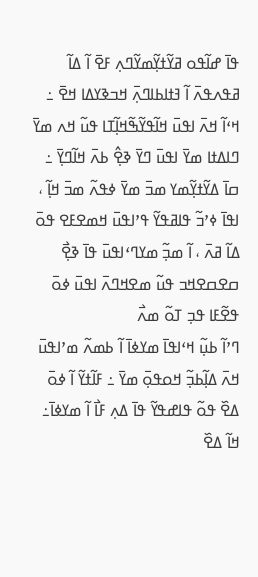ߟߊ߫ ߝߊ߬ߟߋ ߥߌ߬ߙߌ߲߬ߘߌ߬ߣߍ߲ ߓߐ߫ ߊ߬ ߡߊ߬ ߥߟߍߟߍ߫ ߊ߬ ߔߙߊߕߊߣߍ߲߫ ߞߏߢߌߡߊ ߞߐ߫ ߸ ߞߵߊ߬ ߞߍ߫ ߊߟߎ߫ ߞߊ߬ߟߌ߬ߒ߬ߞߊ߲߬ߠߊ ߟߎ߬ ߞߍ ߘߌ߫ ߣߊߡߙߊ ߘߌ߫ ߊߟߎ߫ ߣߌ߫ ߢߐ߲߮ ߕߍ߫ ߞߊ߬ߣߌ߲߫ ߸ ߛߊ߫ ߡߌ߬ߙߌ߲߬ߘߌ ߘߏ߫ ߘߌ߫ ߦߟߍ߬ ߘߏ߫ ߞߊ߲߬ ، ߊߟߊ߫ ߦߴߏ߬ ߟߊߥߟߌ߬ ߟߴߊߟߎ߫ ߞߘߐߓߐ ߟߋ߫ ߡߊ߬ ߥߍ߫ ، ߊ߬ ߘߏ߲߬ ߘߌߣߵߊߟߎ߫ ߟߊ߫ ߢߐ߲߯ ߛߐߛߐߞߏ ߟߎ߬ ߘߐߞߣߍ߫ ߊߟߎ߫ ߦߋ߫ ߟߐ߬ߓߊ ߟߏ߲ ߠߋ߬ ߘߍ߯
ߣߴߊ߬ ߕߎ߲߬ ߞߵߊߟߊ߫ ߘߌߦߊ߫ ߊ߬ ߕߘߍ߬ ߘߴߊߟߎ߫ ߞߍ߫ ߡߊ߲߬ߕߏ߲߬ ߞߋߟߋ߲߫ ߘߌ߫ ߸ ߓߊ߬ߙߌ߬ ߊ߬ ߦߋ߫ ߡߐ߰ ߟߋ߬ ߟߊߝߟߌ߬ ߟߊ߫ ߡߍ߲ ߓߊ߯ ߊ߬ ߘߌߦߊ߫߸ ߞߊ߬ ߡߐ߰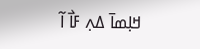ߞߊ߲ߘߊ߫ ߡߍ߲ ߓߊ߯ ߊ߬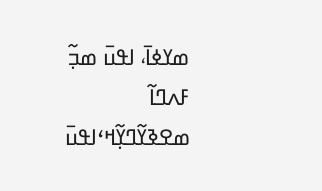ߘߌߦߊ߫، ߊߟߎ߫ ߘߏ߲߬ ߓߍߣߊ߬ ߘߐߢߌ߬ߣߌ߲߬ߞߵߊߟߎ߫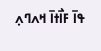ߟߊ߫ ߓߊ߯ߙߊ߫ ߞߍߣߍ߲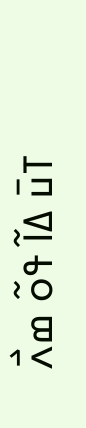ߠߎ߫ ߡߊ߬ ߟߋ߬ ߘߍ߯